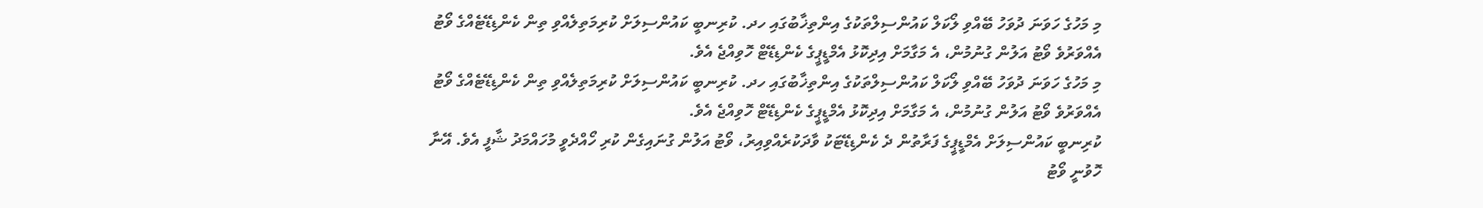މި މަހުގެ ހަވަނަ ދުވަހު ބޭއްވި ލޯކަލް ކައުންސިލްތަކުގެ އިންތިޚާބުގައި ހދ. ކުރިނބީ ކައުންސިލަށް ކުރިމަތިލެއްވި ތިން ކެންޑިޑޭޓެއްގެ ވޯޓު އެއްވަރުވެ ވޯޓު އަލުން ގުނުމުން، އެ މަގާމަށް އިދިކޮޅު އެމްޑީޕީގެ ކެންޑިޑޭޓް ހޮވިއްޖެ އެވެ.
މި މަހުގެ ހަވަނަ ދުވަހު ބޭއްވި ލޯކަލް ކައުންސިލްތަކުގެ އިންތިޚާބުގައި ހދ. ކުރިނބީ ކައުންސިލަށް ކުރިމަތިލެއްވި ތިން ކެންޑިޑޭޓެއްގެ ވޯޓު އެއްވަރުވެ ވޯޓު އަލުން ގުނުމުން، އެ މަގާމަށް އިދިކޮޅު އެމްޑީޕީގެ ކެންޑިޑޭޓް ހޮވިއްޖެ އެވެ.
ކުރިނބީ ކައުންސިލަށް އެމްޑީޕީގެ ފަރާތުން ދެ ކެންޑިޑޭޓަކު ވާދަކުރެއްވިއިރު، ވޯޓު އަލުން ގުނައިގެން ކުރި ހޯއްދެވީ މުހައްމަދު ޝާފީ އެވެ. އޭނާ ހޮވުނީ ވޯޓު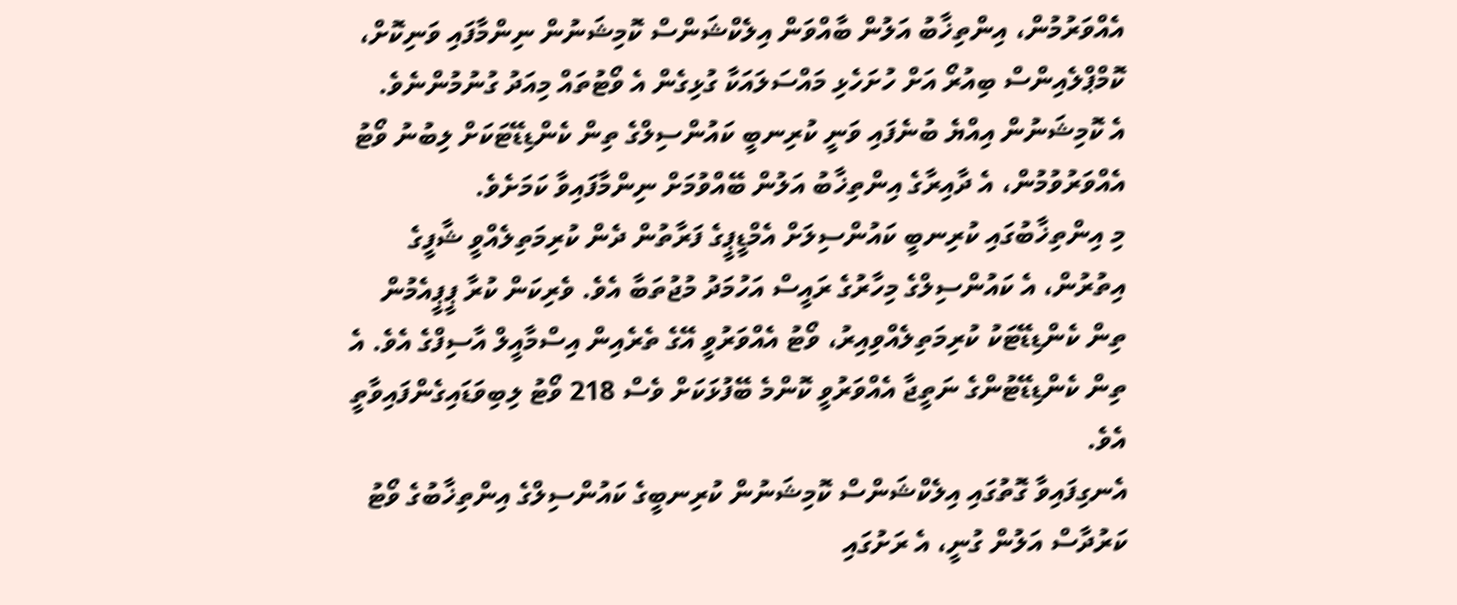އެއްވަރުމުން، އިންތިޚާބު އަލުން ބާއްވަން އިލެކްޝަންސް ކޮމިޝަނުން ނިންމާފައި ވަނިކޮށް، ކޮމްޕްލެއިންސް ބިއުރޯ އަށް ހުށަހެޅި މައްސަލައަކާ ގުޅިގެން އެ ވޯޓުތައް މިއަދު ގުނުމުންނެވެ.
އެ ކޮމިޝަނުން އިއްޔެ ބުނެފައި ވަނީ ކުރިނބީ ކައުންސިލްގެ ތިން ކެންޑިޑޭޓަކަށް ލިބުނު ވޯޓު އެއްވަރުވުމުން، އެ ދާއިރާގެ އިންތިޚާބު އަލުން ބޭއްވުމަށް ނިންމާފައިވާ ކަމަށެވެ.
މި އިންތިޚާބުގައި ކުރިނބީ ކައުންސިލަށް އެމްޑީޕީގެ ފަރާތުން ދެން ކުރިމަތިލެއްވީ ޝާފީގެ އިތުރުން، އެ ކައުންސިލްގެ މިހާރުގެ ރައީސް އަހުމަދު މުޖުތަބާ އެވެ. ވެރިކަން ކުރާ ޕީޕީއެމުން ތިން ކެންޑިޑޭޓަކު ކުރިމަތިލެއްވިއިރު، ވޯޓު އެއްވަރުވީ އޭގެ ތެރެއިން އިސްމާއީލް އާސިފްގެ އެވެ. އެ ތިން ކެންޑިޑޭޓުންގެ ނަތީޖާ އެއްވަރުވީ ކޮންމެ ބޭފުޅަކަށް ވެސް 218 ވޯޓު ލިބިވަޑައިގެންފައިވާތީ އެވެ.
އެނގިފައިވާ ގޮތުގައި އިލެކްޝަންސް ކޮމިޝަނުން ކުރިނބީގެ ކައުންސިލްގެ އިންތިޚާބުގެ ވޯޓު ކަރުދާސް އަލުން ގުނީ، އެ ރަށުގައި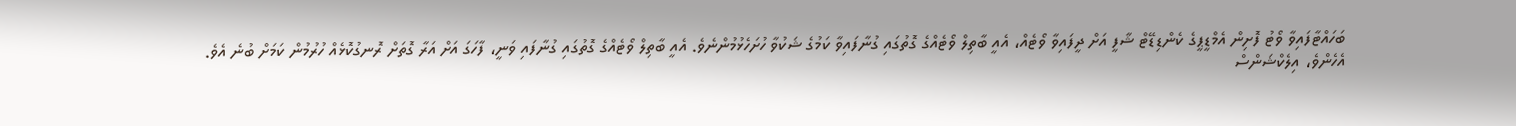ބަހައްޓާފައިވާ ވޯޓު ފޮށިން އެމްޑީޕީގެ ކެންޑިޑޭޓް ޝާފީ އަށް ދީފައިވާ ވޯޓެއް، އެއީ ބާތިލް ވޯޓެއްގެ ގޮތުގައި ގުނާފައިވާ ކަމުގެ ޝަކުވާ ހުށަހެޅުމުންނެވެ. އެއީ ބާތިލް ވޯޓެއްގެ ގޮތުގައި ގުނާފައި ވަނީ، ފާހަގަ އަށް އަރާ ގޮތަށް ރޮނގުކޮޅެއް ހުރުމުން ކަމަށް ބުނެ އެވެ.
އެހެންވެ، އިލެކްޝަންސް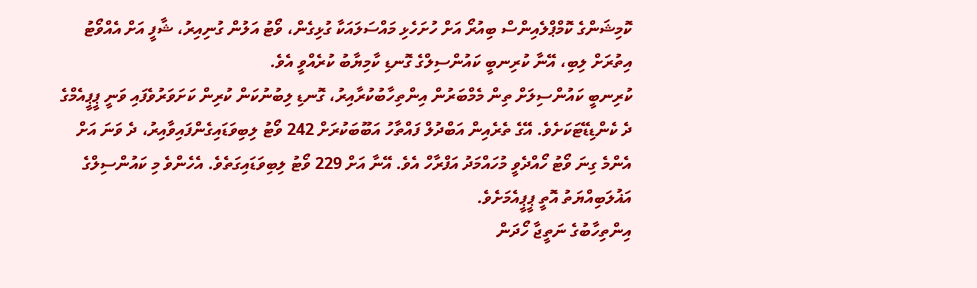ކޮމިޝަންގެ ކޮމްޕްލެއިންސް ބިއުރޯ އަށް ހުށަހެޅި މައްސަލައަކާ ގުޅިގެން، ވޯޓު އަލުން ގުނިއިރު، ޝާފީ އަށް އެއްވޯޓު އިތުރަށް ލިބި، އޭނާ ކުރިނބީ ކައުންސިލްގެ ގޮނޑި ކާމިޔާބު ކުރެއްވީ އެވެ.
ކުރިނބީ ކައުންސިލަށް ތިން މެމްބަރުން އިންތިހާބުކުރާއިރު، ގޮނޑި ލިބުނުކަން ކުރިން ކަށަވަރުވެފައި ވަނީ ޕީޕީއެމްގެ ދެ ކެންޑިޑޭޓަކަށެވެ. އޭގެ ތެރެއިން އަބްދުލް ފައްތާހު އަބޫބަކުރަށް 242 ވޯޓު ލިބިވަޑައިގެންފައިވާއިރު، ދެ ވަނަ އަށް އެންމެ ގިނަ ވޯޓު ހޯއްދެވީ މުހައްމަދު އަފްރާހް އެވެ. އޭނާ އަށް 229 ވޯޓު ލިބިވަޑައިގަތެވެ. އެހެންވެ މި ކައުންސިލްގެ އަޣުލަބިއްޔަތު އޮތީ ޕީޕީއެމަށެވެ.
އިންތިހާބުގެ ނަތީޖާ ހޯދަން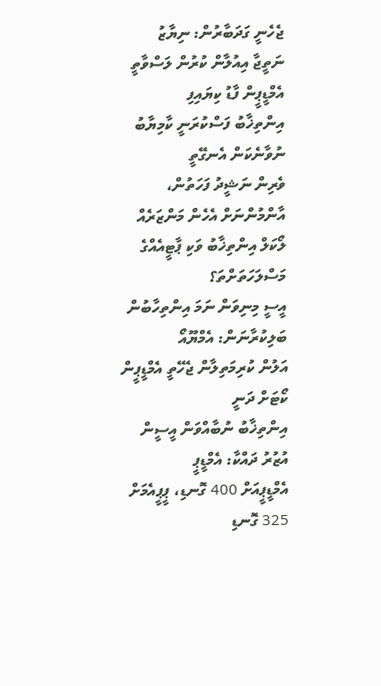ޖެހެނީ ގަދަބާރުން: ނިޔާޒު
ނަތީޖާ އިއުލާން ކުރުން ލަސްވާތީ އެމްޑީޕީން ފާޑު ކިޔައިފި
އިންތިޚާބު ފަސްކުރަނީ ކާމިޔާބު ނުވާނެކަން އެނގޭތީ
ވެރިން ނަޝީދު ފަހަތުން، އާންމުންނަށް އެހެން މަންޒަރެއް
ލޯކަލް އިންތިޚާބު ވަކި ޕާޓީއެއްގެ މަސްލަހަތަށްތަ؟
އީސީ މިނިވަން ނަމަ އިންތިހާބުން ބަލިކުރާނަން: އެމްޔޫއޯ
އަލުން ކުރިމަތިލާން ޖެހޭތީ އެމްޑީޕީން ކޯޓަށް ދަނީ
އިންތިޚާބު ނުބާއްވަން އީސީން އުޒުރު ދައްކާ: އެމްޑީޕީ
އެމްޑީޕީއަށް 400 ގޮނޑި، ޕީޕީއެމަށް 325 ގޮނޑި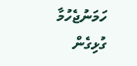ހަމަނުޖެހުމާ ގުޅިގެން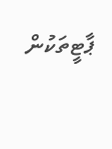ޕާޓީތަކުން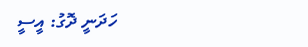ހަދަނީ ދޮގު: އީސީ